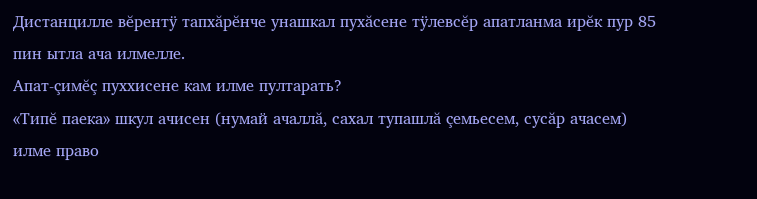Дистанцилле вĕрентÿ тапхăрĕнче унашкал пухăсене тÿлевсĕр апатланма ирĕк пур 85 пин ытла ача илмелле.
Апат-çимĕç пуххисене кам илме пултарать?
«Типĕ паека» шкул ачисен (нумай ачаллă, сахал тупашлă çемьесем, сусăр ачасем) илме право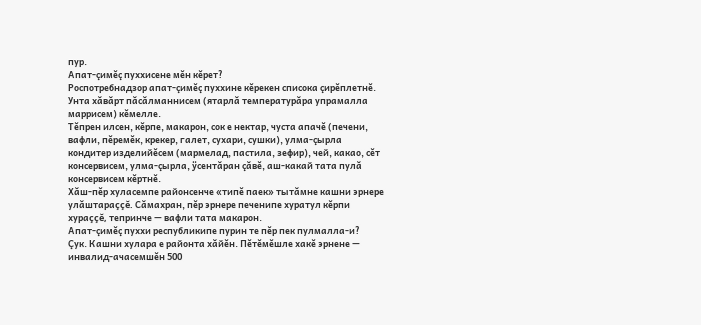пур.
Апат-çимĕç пуххисене мĕн кĕрет?
Роспотребнадзор апат-çимĕç пуххине кĕрекен списока çирĕплетнĕ. Унта хăвăрт пăсăлманнисем (ятарлă температурăра упрамалла маррисем) кĕмелле.
Тĕпрен илсен, кĕрпе, макарон, сок е нектар, чуста апачĕ (печени, вафли, пĕремĕк, крекер, галет, сухари, сушки), улма-çырла кондитер изделийĕсем (мармелад, пастила, зефир), чей, какао, сĕт консервисем, улма-çырла, ÿсентăран çăвĕ, аш-какай тата пулă консервисем кĕртнĕ.
Хăш-пĕр хуласемпе районсенче «типĕ паек» тытăмне кашни эрнере улăштараççĕ. Сăмахран, пĕр эрнере печенипе хуратул кĕрпи хураççĕ, тепринче — вафли тата макарон.
Апат-çимĕç пуххи республикипе пурин те пĕр пек пулмалла-и?
Çук. Кашни хулара е районта хăйĕн. Пĕтĕмĕшле хакĕ эрнене — инвалид-ачасемшĕн 500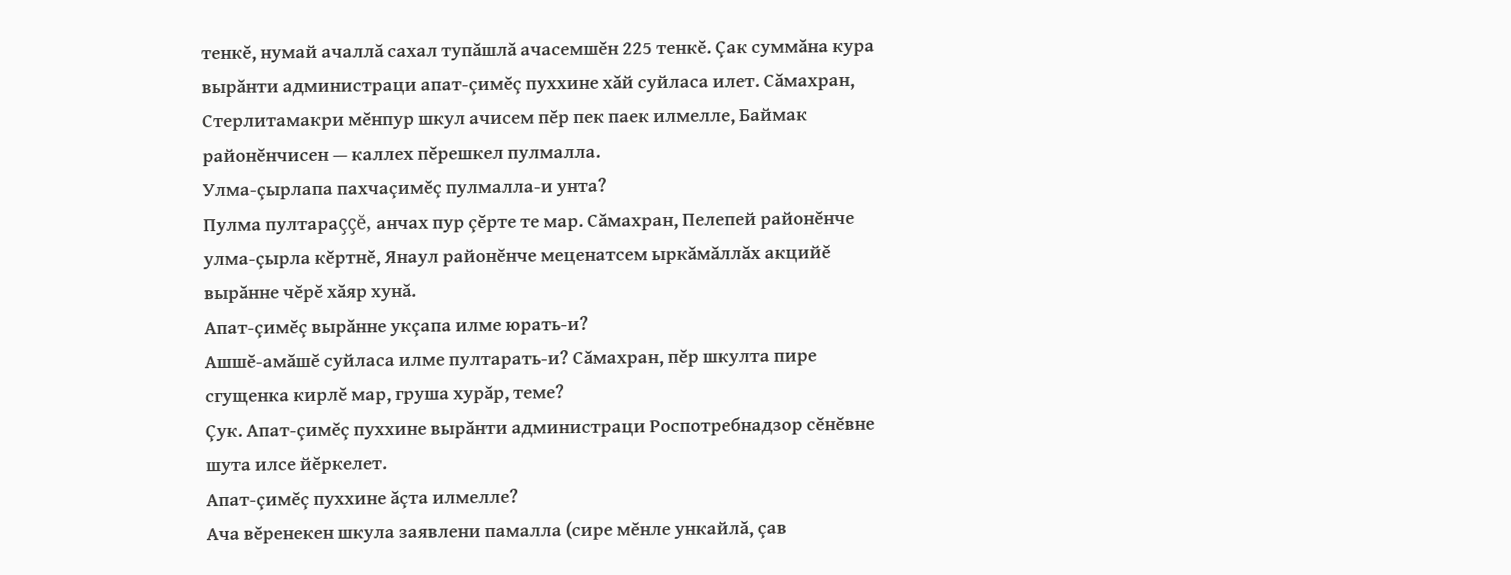тенкĕ, нумай ачаллă сахал тупăшлă ачасемшĕн 225 тенкĕ. Çак суммăна кура вырăнти администраци апат-çимĕç пуххине хăй суйласа илет. Сăмахран, Стерлитамакри мĕнпур шкул ачисем пĕр пек паек илмелле, Баймак районĕнчисен — каллех пĕрешкел пулмалла.
Улма-çырлапа пахчаçимĕç пулмалла-и унта?
Пулма пултараççĕ, анчах пур çĕрте те мар. Сăмахран, Пелепей районĕнче улма-çырла кĕртнĕ, Янаул районĕнче меценатсем ыркăмăллăх акцийĕ вырăнне чĕрĕ хăяр хунă.
Апат-çимĕç вырăнне укçапа илме юрать-и?
Ашшĕ-амăшĕ суйласа илме пултарать-и? Сăмахран, пĕр шкулта пире сгущенка кирлĕ мар, груша хурăр, теме?
Çук. Апат-çимĕç пуххине вырăнти администраци Роспотребнадзор сĕнĕвне шута илсе йĕркелет.
Апат-çимĕç пуххине ăçта илмелле?
Ача вĕренекен шкула заявлени памалла (сире мĕнле ункайлă, çав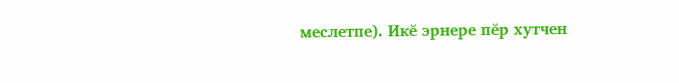меслетпе). Икĕ эрнере пĕр хутчен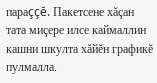параççĕ. Пакетсене хăçан тата миçере илсе каймаллин кашни шкулта хăйĕн графикĕ пулмалла.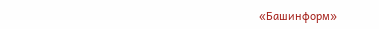«Башинформ»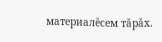материалĕсем тăрăх.